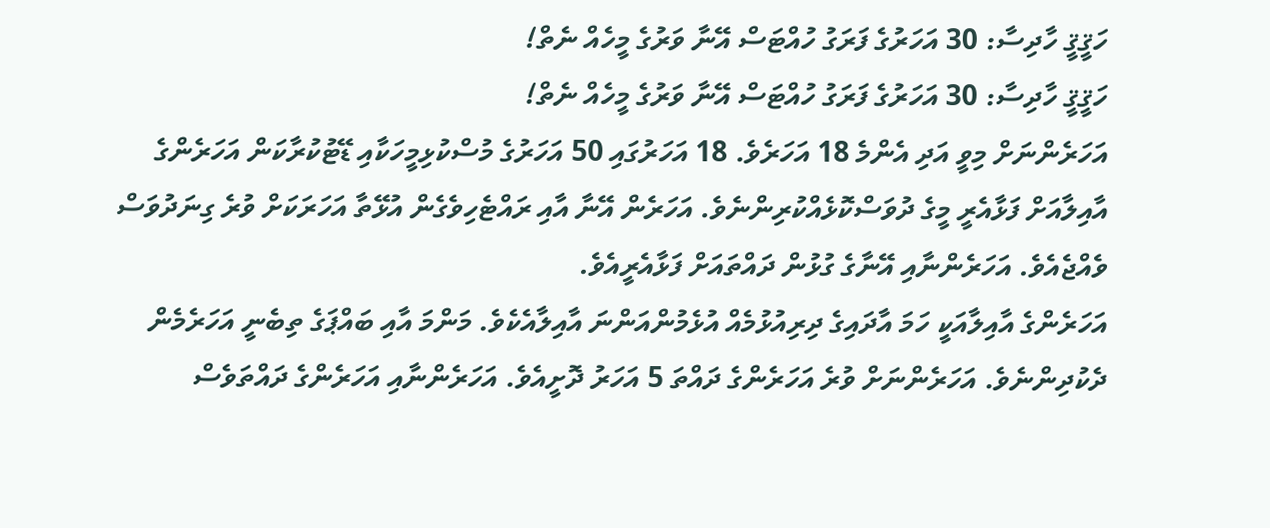ހަޤީޤީ ހާދިސާ: 30 އަހަރުގެ ފަރަގު ހުއްޓަސް އޭނާ ވަރުގެ މީހެއް ނެތް!
ހަޤީޤީ ހާދިސާ: 30 އަހަރުގެ ފަރަގު ހުއްޓަސް އޭނާ ވަރުގެ މީހެއް ނެތް!
އަހަރެންނަށް މިވީ އަދި އެންމެ 18 އަހަރެވެ. 18 އަހަރުގައި 50 އަހަރުގެ މުސްކުޅިމީހަކާއި ޑޭޓުކުރާކަން އަހަރެންގެ އާއިލާއަށް ފަޅާއެރީ މީގެ ދުވަސްކޮޅެއްކުރިންނެވެ. އަހަރެން އޭނާ އާއި ރައްޓެހިވެގެން އުޅޭތާ އަހަރަކަށް ވުރެ ގިނަދުވަސް ވެއްޖެއެވެ. އަހަރެންނާއި އޭނާގެ ގުޅުން ދައްތައަށް ފަޅާއެރީއެވެ.
އަހަރެންގެ އާއިލާއަކީ ހަމަ އާދައިގެ ދިރިއުޅުމެއް އުޅެމުންއަންނަ އާއިލާއެކެވެ. މަންމަ އާއި ބައްޕަގެ ތިބެނީ އަހަރެމެން ދެކުދިންނެވެ. އަހަރެންނަށް ވުރެ އަހަރެންގެ ދައްތަ 5 އަހަރު ދޮށީއެވެ. އަހަރެންނާއި އަހަރެންގެ ދައްތަވެސް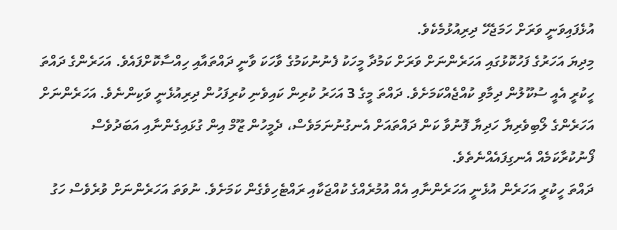އުޅެފައިވަނީ ވަރަށް ހަމަޖެހޭ ދިރިއުޅުމެކެވެ.
މިދިޔަ އަހަރުގެ ފަހުކޮޅުގައި އަހަރެންނަށް ވަރަށް ކަމުދާ މީހަކު ފެނުނުކަމުގެ ވާހަކަ ވާނީ ދައްތައާއި ހިއްސާކޮށްފައެވެ. އަހަރެންގެ ދައްތަ ހީކުރީ އެއީ ސުކޫލުން ދިމާވި ކުއްޖެއްކަމަށެވެ. ދައްތަ މީގެ 3 އަހަރު ކުރިން ކައިވެނި ކުރިފަހުން ދިރިއުޅެނީ ވަކިންނެވެ. އަހަރެންނަށް އަހަރެންގެ ލޯބިވެރިޔާ ހަދިޔާ ފޮނުވާ ކަން ދައްތައަށް އެނގުނުނަމަވެސް، ދެމީހުން ޒޫމް އިން ގުޅައިގެންނާއި އަބަދުވެސް ފޯނުކުރާކަމެއް އެނގިފައެއްނެތެވެ.
ދައްތަ ހީކުރީ އަހަރެން އުޅެނީ އަހަރެންނާއި އެއް އުމުރެއްގެ ކުއްޖަކާއި ރައްޓެހިވެގެން ކަމަށެވެ. ނުވަތަ އަހަރެންނަށް ވުރެވެސް ހަގު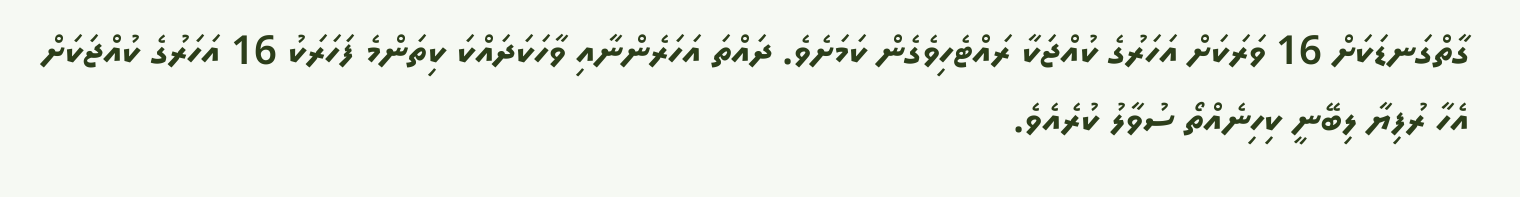ގާތްގަނޑަކަށް 16 ވަރަކަށް އަހަރުގެ ކުއްޖަކާ ރައްޓެހިވެގެން ކަމަށެވެ. ދައްތަ އަހަރެންނާއި ވާހަކަދައްކަ ކިތަންމެ ފަހަރަކު 16 އަހަރުގެ ކުއްޖަކަށް އެހާ ރުފިޔާ ލިބޭނީ ކިހިނެއްތޯ ސުވާލު ކުރެއެވެ.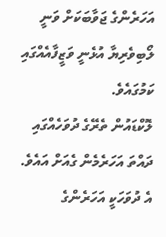އަހަރެންގެ ޖަވާބަކަށް ވަނީ ލޯބިވެރިޔާ އުޅެނީ ވަޒީފާއެއްގައި ކަމުގައެވެ.
ލޮކްޑައުން ތެރޭގެ ދުވަހެއްގައި ދައްތަ އަހަރެމެން ގެއަށް އައެވެ. އެ ދުވަހަކީ އަހަރެންގެ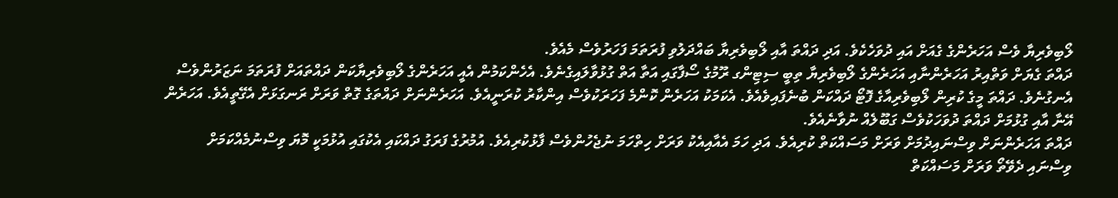ލޯބިވެރިޔާ ވެސް އަހަރެންގެ ގެއަށް އައި ދުވަހެކެވެ. އަދި ދައްތަ އާއި ލޯބިވެރިޔާ ބައްދަލުވި ފުރަތަމަ ފަހަރުވެސް މެއެވެ.
ދައްތަ ގެޔަށް ވަތްއިރު އަހަރެންނާއި އަހަރެންގެ ލޯބިވެރިޔާ ތިބީ ސިޓިންގ ރޫމުގެ ސޯފާގައި އަތާ އަތް ގުޅުވާލައިގެނެވެ. އެހެންކަމުން އެއީ އަހަރެންގެ ލޯބިވެރިޔާކަން ދައްތައަށް ފުރަތަމަ ނަޒަރުންވެސް އެނގުނެވެ. ދައްތަ މީގެ ކުރިން ލޯބިވެރިއާގެ ފޮޓޯ ދައްކަން ބުނެފައިވެއެވެ. އެކަމަކު އަހަރެން ކޮންމެ ފަހަރަކުވެސް އިންކާރު ކުރަނީއެވެ. އަހަރެންނަށް ދައްތަގެ ގޮތް ވަރަށް ރަނގަޅަށް އެގޭތީއެވެ. އަހަރެން އޭނާ އާއި ގުޅުމަށް ދައްތަ ދުވަހަކުވެސް ގަބޫލެއް ނުވާނެއެވެ.
ދައްތަ އަހަރެންނަށް ވިސްނައިދުމަށް ވަރަށް މަސައްކަތް ކުރިއެވެ. އަދި ހަމަ އެއާއިއެކު ވަރަށް ހިތްހަމަ ނުޖެހުންވެސް ފާޅުކުރިއެވެ. އުމުރުގެ ފަރަގު ދައްކައި އެކުގައި އުޅުމަކީ މޮޔަ ވިސްނުމެއްކަމަށް ވިސްނައި ދެވޭތޯ ވަރަށް މަސައްކަތް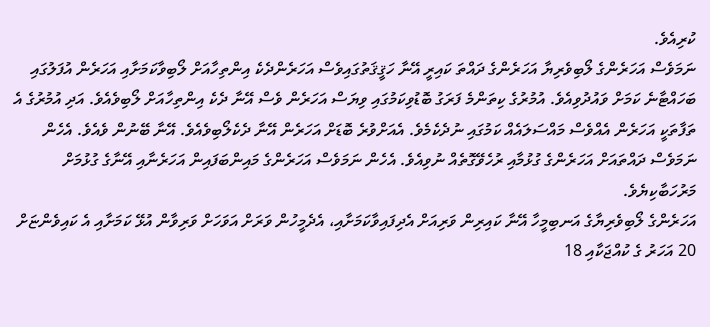ކުރިއެވެ.
ނަމަވެސް އަހަރެންގެ ލޯބިވެރިޔާ އަހަރެންގެ ދައްތަ ކައިރީ އޭނާ ހަޤީޤަތުގައިވެސް އަހަރެންދެކެ އިންތިހާއަށް ލޯބިވާކަމަށާއި އަހަރެން އުފަލުގައި ބަހައްޓާނެ ކަމަށް ވައުދުވިއެވެ. އުމުރުގެ ކިތަންމެ ފަރަގު ބޮޑުވިކަމުގައި ވިޔަސް އަހަރެން ވެސް އޭނާ ދެކެ އިންތިހާއަށް ލޯބިވެއެވެ. އަދި އުމުރުގެ އެ ތަފާތަކީ އަހަރެން އެއްވެސް މައްސަލައެއް ކަމުގައި ނުދެކެމެވެ. އެއަށްވުރެ ބޮޑަށް އަހަރެން އޭނާ ދެކެލޯބިވެއެވެ. އޭނާ ބޭނުން ވެއެވެ. އެހެން ނަމަވެސް ދައްތައަށް އަހަރެންގެ ގުޅުމާއި ރުހެވޭގޮތެއް ނުވިއެވެ. އެހެން ނަމަވެސް އަހަރެންގެ މައިންބަފައިން އަހަރެނާއި އޭނާގެ ގުޅުމަށް މަރުހަބާކިޔެވެ.
އަހަރެންގެ ލޯބިވެރިޔާގެ އަނބިމީހާ އޭނާ ކައިރިން ވަރިއަށް އެދިފައިވާކަމަށާއި، އެދެމީހުން ވަރަށް އަވަހަށް ވަރިވާން އުޅޭ ކަމަށާއި އެ ކައިވެންޏަށް 20 އަހަރު ގެ ކުއްޖަކާއި 18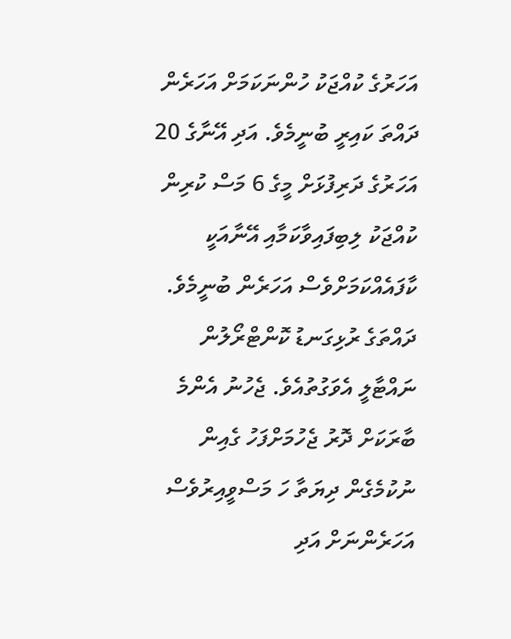އަހަރުގެ ކުއްޖަކު ހުންނަކަމަށް އަހަރެން ދައްތަ ކައިރީ ބުނީމެވެ. އަދި އޭނާގެ 20 އަހަރުގެ ދަރިފުޅަށް މީގެ 6 މަސް ކުރިން ކުއްޖަކު ލިބިފައިވާކަމާއި އޭނާއަކީ ކާފައެއްކަމަށްވެސް އަހަރެން ބުނީމެވެ. ދައްތަގެ ރުޅިގަނޑު ކޮންޓްރޯލުން ނައްޓާލީ އެވަގުތުއެވެ. ޖެހުނު އެންމެ ބާރަކަށް ދޮރު ޖެހުމަށްފަހު ގެއިން ނުކުމެގެން ދިޔަތާ ހަ މަސްވީއިރުވެސް އަހަރެންނަށް އަދި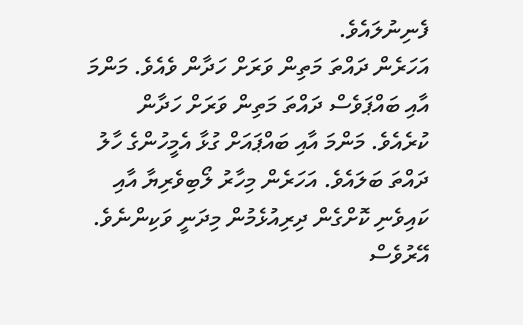ފެނިނުލައެވެ.
އަހަރެން ދައްތަ މަތިން ވަރަށް ހަދާން ވެއެވެ. މަންމަ އާއި ބައްޕަވެސް ދައްތަ މަތިން ވަރަށް ހަދާން ކުރެއެވެ. މަންމަ އާއި ބައްޕައަށް ގުޅާ އެމީހުންގެ ހާލު ދައްތަ ބަލައެވެ. އަހަރެން މިހާރު ލޯބިވެރިޔާ އާއި ކައިވެނި ކޮށްގެން ދިރިއުޅެމުން މިދަނީ ވަކިންނެވެ. އޭރުވެސް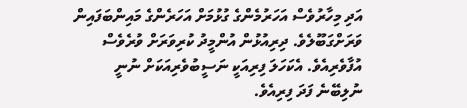އަދި މިހާރުވެސް އަހަރުމެންގެ ގުޅުމަށް އަހަރެންގެ މައިންބަފައިން ވަރަށްގަބޫލެވެ. ދިރިއުޅުން އުންމީދު ކުރިވަރަށް ވުރެވެސް އުފާވެރިއެވެ. އެކަހަލަ ފިރިއަކީ ނަސީބުވެރިއަކަށް ނުނީ ނުލިބޭނެ ފަދަ ފިރިއެވެ.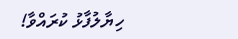ހިޔާލުފާޅު ކުރައްވާ!